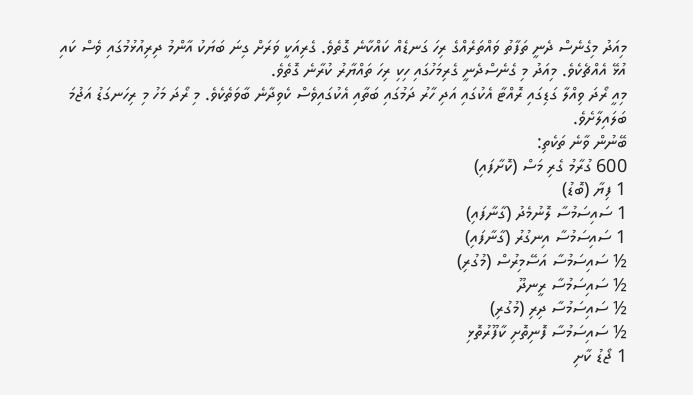މިއަދު މިގެނެސް ދެނީ ތަފާތު ވައްތަރެއްގެ ރިހަ ގަނޑެއް ކައްކާނެ ގޮތެވެ. ގެރިއަކީ ވަރަށް ގިނަ ބަޔަކު އާންމު ދިރިއުޅުމުގައި ވެސް ކައި އުޅޭ އެއްޗެކެވެ. މިއަދު މި ގެނެސްދެނީ ގެރިމަހުގައި ހިކި ރިހަ ތައްޔާރު ކުރާނެ ގޮތެވެ.
މިއީ ރޯދަ ވިއްލާ ގަޑިގައި ރޮއްޓާ އެކުގައި އަދި ހާރު ދަމުގައި ބަތާއި އެކުގައިވެސް ކެވިދާނެ ބާވަތެކެވެ. މި ރޯދަ މަހު މި ރިހަނގަޑު އަޖުމަ ބަލައިލާށެވެ.
ބޭނުން ވާނެ ތަކެތި:
600 ގުރާމު ގެރި މަސް (ކޮށާފައި)
1 ފިޔާ (ބޮޑު)
1 ސައިސަމުސާ ލޮނުމެދު (ގާނާފައި)
1 ސައިސަމުސާ އިނގުރު (ގާނާފައި)
½ ސައިސަމުސާ އަސޭމިރުސް (މުގުރި)
½ ސައިސަމުސާ ރީނދޫ
½ ސައިސަމުސާ ދިރި (މުގުރި)
½ ސައިސަމުސާ ފޮނިތޮށި ކާފޫރުތޮޅި
1 ޖޯޑު ކާށި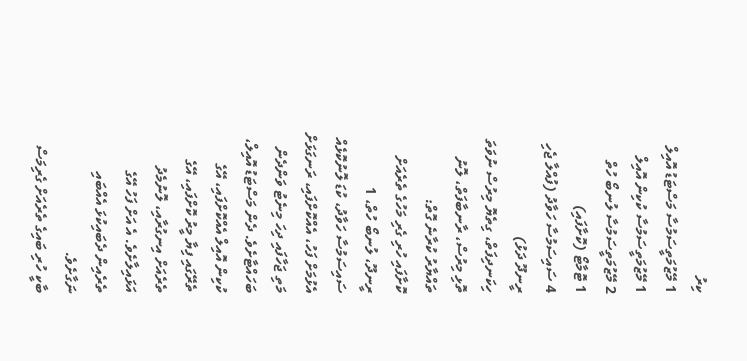ކިރު
1 މޭޒުމަތީސަމުސާ މަސްޓަޑު އޮއިލް
1 މޭޒުމަތީސަމުސާ ކުކިން އޮއިލް
2 މޭޒުމަތީސަމުސާ ލުނބޯ ހުތް
1 ޓޮމާޓޯ (ކޮށާފައި)
4 ސައިސަމުސާ ހަވާދު (ފުއްލާ ޖެހި ރީނދޫ ދަޅު)
ހިކަނދިފަތް، ގިތެޔޮ މިރުސް ނުވަތަ ތޮޅި މިރުސް، ރާނބާފަތް، ލޮނު
ތައްޔާރު ކުރާނެ ގޮތް:
ކޮށާފައި ހުރި ގެރި މަހުގެ ތެރެއަށް ރީނދޫ، ލުނބޯ ހުތް، 1 ސައިސަމުސާ ހަވާދު، ކުޑަ ލޮނުކޮޅެއް އެޅުމަށް ފަހު، އެއްކޮށްފައި، ރަނގަޅަށް މަތި ޖަހާފައި ދިހަ މިނެޓު ވަންދެން ބަހައްޓާށެވެ. ދެން މަސްޓަޑު އޮއިލް، ކުކިން އޮއިލް އެއްކޮށްފައި، އޭގެ ތެރޭގައި ފިޔާ މީރު ކޮށްފައި، އޭގެ ތެރެއަށް އިނގުރާއި، ލޮނުމެދު އަޅައިލާށެވެ. އެ އަށް ފަހު އޭގެ ތެރެއިން ދެބައިކުޅަ އެއްބައި ނަގާށެވެ.
ބާކީ ހުރި ބައިގެ ތެރެއަށް ގެރިމަސް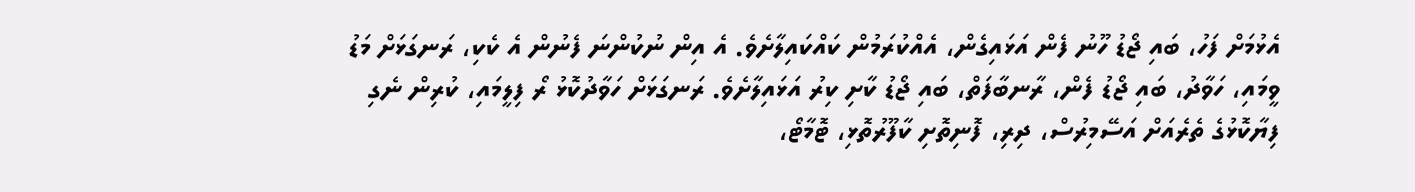އެޅުމަށް ފަހު، ބައި ޖޯޑު ހޫނު ފެން އަޅައިގެން، އެއްކުރަމުން ކައްކައިލާށެވެ. އެ އިން ނުކުންނަ ފެނުން އެ ކެކި، ރަނގަޅަށް މަޑު ވީމައި، ހަވާދު، ބައި ޖޯޑު ފެން، ރާނބާފަތް، ބައި ޖޯޑު ކާށި ކިރު އަޅައިލާށެވެ. ރަނގަޅަށް ހަވާދުކޮޅު ރޯ ފިލީމައި، ކުރިން ނެގި ފިޔާކޮޅުގެ ތެރެއަށް އަސޭމިރުސް، ދިރި، ފޮނިތޮށި ކާފޫރުތޮޅި، ޓޮމާޓޯ،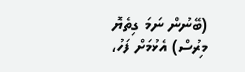(ބޭނުން ނަމަ ގިތެޔޮ މިރުސް) އެޅުމަށް ފަހު،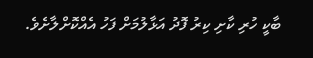ބާކީ ހުރި ކާށި ކިރު ފޮދު އަޅާލުމަށް ފަހު އެއްކޮށްލާށެވެ.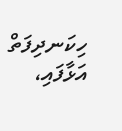ހިކަނދިފަތް އަޅާފައި،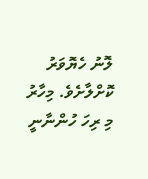ލޮނު ހެޔޮވަރު ކޮށްލާށެވެ. މިހާރު މި ރިހަ ހުންނާނީ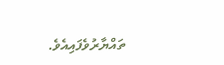ތައްޔާރުވެފައިއެވެ.